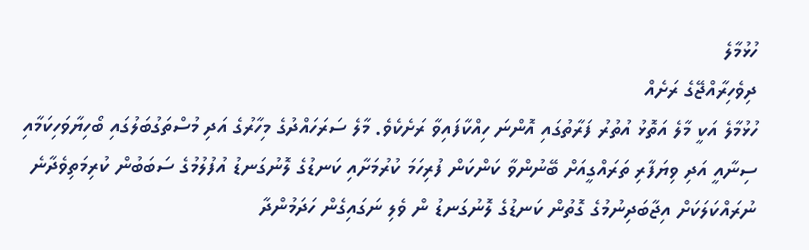ހުޅުމާލެ
ދިވެހިރާއްޖޭގެ ރަށެއް
ހުޅުމާލެ އަކީ މާލެ އަތޮޅު އުތުރު ފަރާތުގައި އޮންނަ ހިއްކާފައިވާ ރަށެކެވެ. މާލެ ސަރަހައްދުގެ މިހާރުގެ އަދި މުސްތަގުބަލުގައި ބޯހިޔާވަހިކަމާއި ސިނާއީ އަދި ވިޔަފާރި ތަރައްގީއަށް ބޭނުންވާ ކަންކަން ފުރިހަމަ ކުރުމަށާއި ކަނޑުގެ ލޮނުގަނޑު އުފުލުމުގެ ސަބަބުން ކުރިމަތިވެދާނެ ނުރައްކަލަކަށް އިޖާބަދިނުމުގެ ގޮތުން ކަނޑުގެ ލޮނުގަނޑު ން ވެލި ނަގައިގެން ހަދަމުންދާ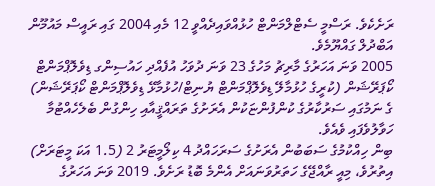ރަށެކެވެ. ރަސްމީ ސެޓްލްމަންޓް ހުޅުއްވައިދެއްވީ 12 މެއި 2004 ގައި ރައީސް މައުމޫން އަބްދުލް ގައްޔޫމެވެ.
2005 ވަނަ އަހަރުގެ މާރިޗު މަހުގެ 23 ވަނަ ދުވަހު އުފެއްދި ހައުސިންގ ޑިވެލޮޕްމަންޓް ކޯޕަރޭޝަން (ކުރީގެ ހުޅުމާލޭ ޑިވެލޮޕްމަންޓް ޔުނިޓް/ހުޅުމާޅޭ ޑިވެލޮޕްމަންޓް ކޯޕަރޭޝަން) ގެ ނަމުގައި ސަރުކާރުގެ ކުންފުންޏަކުން އެރަށުގެ ތަރައްޤީއާއި ހިންގުން ބެލެހެއްޓުމާ ހަވާލުވެފައި ވެއެވެ.
ބިން ހިއްކުމުގެ ސަބަބުން އެރަށުގެ ސަރަހައްދު 4 ކިލޯމީޓަރު 2 (1.5 އަކަ މީޓަރަށް) އިތުރުވެ، މިއީ ރާއްޖޭގެ ހަތަރުވަނައަށް އެންމެ ބޮޑު ރަށެވެ. 2019 ވަނަ އަހަރުގެ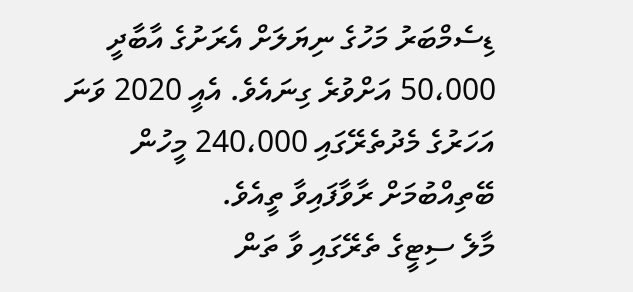ޑިސެމްބަރު މަހުގެ ނިޔަލަށް އެރަށުގެ އާބާދީ 50،000 އަށްވުރެ ގިނައެވެ. އެއީ 2020 ވަނަ އަހަރުގެ މެދުތެރޭގައި 240،000 މީހުން ބޭތިއްބުމަށް ރާވާފައިވާ ތީއެވެ.
މާލެ ސިޓީގެ ތެރޭގައި ވާ ތަން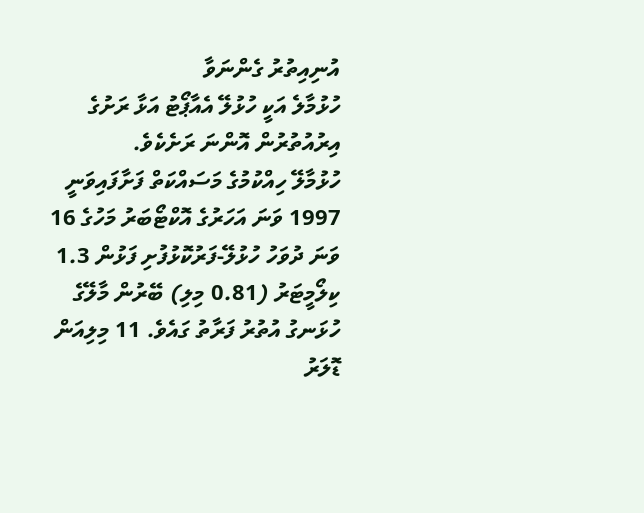އުނިއިތުރު ގެންނަވާ
ހުޅުމާލެ އަކީ ހުޅުލޭ އެއާޕޯޓު އަޅާ ރަށުގެ އިރުއުތުރުން އޮންނަ ރަށެކެވެ.
ހުޅުމާލޭ ހިއްކުމުގެ މަސައްކަތް ފަށާފައިވަނީ 1997 ވަނަ އަހަރުގެ އޮކްޓޯބަރު މަހުގެ 16 ވަނަ ދުވަހު ހުޅުލޭ-ފަރުކޮޅުފުށި ފަޅުން 1.3 ކިލޯމީޓަރު (0.81 މިލި) ބޭރުން މާލޭގެ ހުޅަނގު އުތުރު ފަރާތު ގައެވެ. 11 މިލިއަން ޑޮލަރު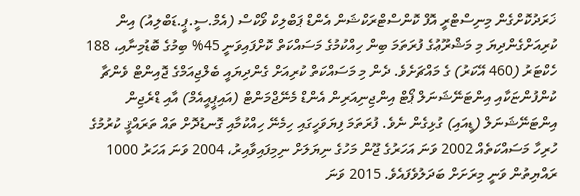ޚަރަދުކޮށްގެން މިނިސްޓްރީ އޮފް ކޮންސްޓްރަކްޝަން އެންޑް ޕަބްލިކް ވޯކްސް (އެމް.ސީ.ޕީ.ޑަބްލިއު) އިން ކުރިއަށްގެންދިޔަ މި މަޝްރޫޢުގެ ފުރަތަމަ ބިން ހިއްކުމުގެ މަސައްކަތް ކޮށްފައިވަނީ 45% ބިމުގެ ބޮޑުމިނާއި، 188 ހެކްޓަރު (460 އޭކަރު) ގެ މައްޗަށެވެ. ދެން މި މަސައްކަތް ކުރިއަށް ގެންދިޔައީ ބެލްޖިއަމްގެ ޖޮއިންޓް ވެންޗާ ކުންފުންޏަކާއި އިންޓަނޭޝަނަލް ޕޯޓް އިންޖިނިއަރިން އެންޑް މެނޭޖްމަންޓް (އައިޕީއީއެމް) އާއި ޑްރެޖިން އިންޓަނޭޝަނަލް (ޑީއައި) ގުޅިގެން ނެވެ. ފުރަތަމަ ފިޔަވަހީގައި ހިމެނޭ ހިއްކުމާއި ގޮނޑުދޮށް ތައް ތަރައްޤީ ކުރުމުގެ ހުރިހާ މަސައްކަތެއް 2002 ވަނަ އަހަރުގެ ޖޫން މަހުގެ ނިޔަލަށް ނިމިފައިވާއިރު، 2004 ވަނަ އަހަރު 1000 ރައްޔިތުން ވަނީ މިރަށަށް ބަދަލުވެފައެވެ. 2015 ވަނަ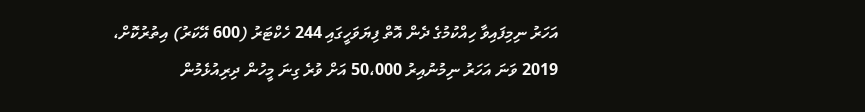އަހަރު ނިމިފައިވާ ހިއްކުމުގެ ދެން އޮތް ފިޔަވަހީގައި 244 ހެކްޓަރު (600 އޭކަރު) އިތުރުކޮށް، 2019 ވަނަ އަހަރު ނިމުނުއިރު 50،000 އަށް ވުރެ ގިނަ މީހުން ދިރިއުޅެމުން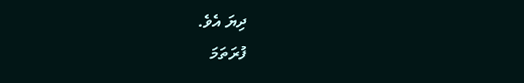ދިޔަ އެވެ.
ފުރަތަމަ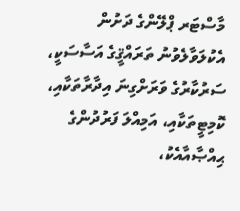މާސްޓަރ ޕްލޭންގެ ދަށުން އެކުލަވާލެވުނު ތަރައްޤީގެ އަސާސަކީ، ސަރުކާރުގެ ވަރަށްގިނަ އިދާރާތަކާއި، ކޮމިޓީތަކާއި، އަމިއްލަ ފަރުދުންގެ ޙިއްޞާއާއެކު،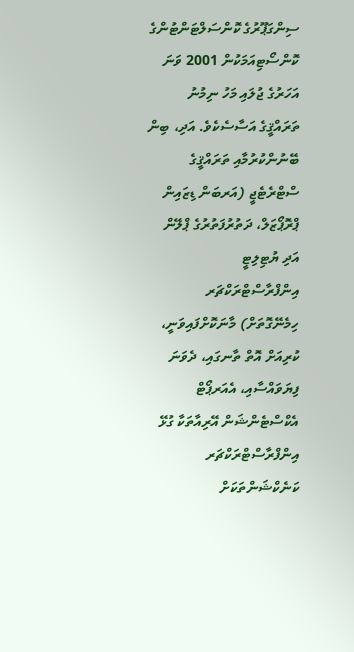ސިންގަޕޫރުގެ ކޮންސަލްޓަންޓުންގެ ކޮންސޯޓިއަމަކުން 2001 ވަނަ އަހަރުގެ ޖުލައި މަހު ނިމުނު ތަރައްޤީގެ އަސާސެކެވެ. އަދި، ބިން ބޭނުންކުރުމާއި ތަރައްޤީގެ ސްޓްރެޓެޖީ (އަރބަން ޑިޒައިން ޕްރޮޕޯޒަލް، ދަތުރުފަތުރުގެ ޕްލޭން އަދި ޔުޓިލިޓީ އިންފްރާސްޓްރަކްޗަރ ހިމެނޭގޮތަށް) މާނަކޮށްފައިވަނީ، ކުރިއަށް އޮތް ތާނގައި، ދެވަނަ ފިޔަވައްސާއި، އެއަރޕޯޓް އެކްސްޓެންޝަން އޭރިއާތަކާ ގުޅޭ އިންފްރާސްޓްރަކްޗަރ ކަނެކްޝަންތަކަށް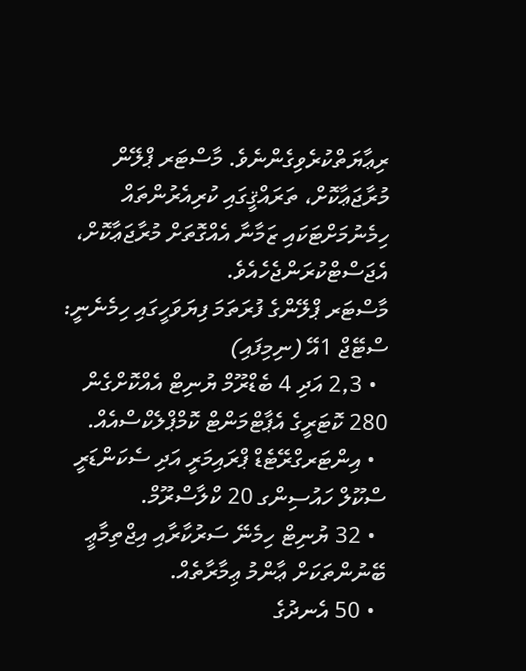ރިޢާޔަތްކުރެވިގެންނެވެ. މާސްޓަރ ޕްލޭން މުރާޖަޢާކޮށް، ތަރައްޤީގައި ކުރިއެރުންތައް ހިމެނުމަށްޓަކައި ޒަމާނާ އެއްގޮތަށް މުރާޖަޢާކޮށް، އެޖަސްޓްކުރަންޖެހެއެވެ.
މާސްޓަރ ޕްލޭންގެ ފުރަތަމަ ފިޔަވަހީގައި ހިމެނެނީ:
ސްޓޭޖް 1އޭ (ނިމިފައި)
  • 2,3 އަދި 4 ބެޑްރޫމް ޔުނިޓް އެއްކޮށްގެން 280 ކޮޓަރީގެ އެޕާޓްމަންޓް ކޮމްޕްލެކްސްއެއް.
  • އިންޓަރގްރޭޓެޑް ޕްރައިމަރީ އަދި ސެކަންޑަރީ ސްކޫލް ހައުސިންގ 20 ކްލާސްރޫމް.
  • 32 ޔުނިޓް ހިމެނޭ ސަރުކާރާއި އިޖްތިމާޢީ ބޭނުންތަކަށް ޢާންމު ޢިމާރާތެއް.
  • 50 އެނދުގެ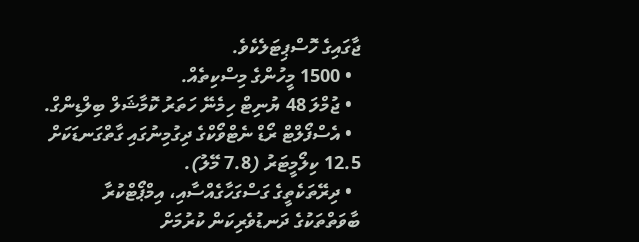ޖާގައިގެ ހޮސްޕިޓަލެކެވެ.
  • 1500 މީހުންގެ މިސްކިތެއް.
  • ޖުމްލަ 48 ޔުނިޓް ހިމެނޭ ހަތަރު ކޮމާޝަލް ބިލްޑިންގް.
  • އެސްފޯލްޓް ރޯޑް ނެޓްވޯކްގެ ދިގުމިނުގައި ގާތްގަނޑަކަށް 12.5 ކިލޯމީޓަރު (7.8 މޭލު).
  • ދިރޭތަކެތީގެ ގަސްގަހާގެއްސާއި، އިމްޕޯޓްކުރާ ބާވަތްތަކުގެ ދަނޑުވެރިކަން ކުރުމަށް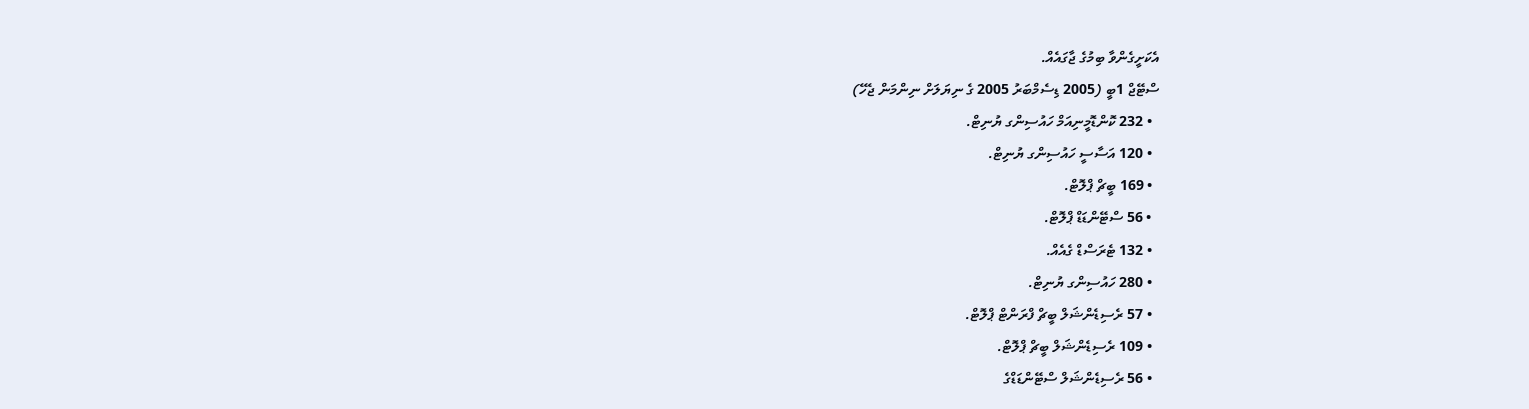އެކަށީގެންވާ ބިމުގެ ޖާގައެއް.
ސްޓޭޖް 1ބީ (2005 ޑިސެމްބަރު 2005 ގެ ނިޔަލަށް ނިންމަން ޖެހޭ)
  • 232 ކޮންޑޮމީނިއަމް ހައުސިންގ ޔުނިޓް.
  • 120 އަސާސީ ހައުސިންގ ޔުނިޓް.
  • 169 ބީޗް ޕްލޮޓް.
  • 56 ސްޓޭންޑަޑް ޕްލޮޓް.
  • 132 ޓެރަސްޑް ގެއެއް.
  • 280 ހައުސިންގ ޔުނިޓް.
  • 57 ރެސިޑެންޝަލް ބީޗް ފްރަންޓް ޕްލޮޓް.
  • 109 ރެސިޑެންޝަލް ބީޗް ޕްލޮޓް.
  • 56 ރެސިޑެންޝަލް ސްޓޭންޑަޑްގެ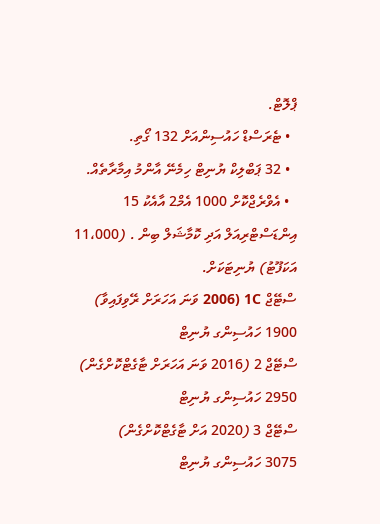ޕްލޮޓް.
  • ޓެރަސްޑް ހައުސިންއަށް 132 ގޯތި.
  • 32 ޕަބްލިކް ޔުނިޓް ހިމެނޭ އާންމު އިމާރާތެއް.
  • އެވްރެޖްކޮށް 1000 އެމް2 އާއެކު 15 އިންޑަސްޓްރިއަލް އަދި ކޮމާޝަލް ބިން . (11،000 އަކަފޫޓު) ޔުނިޓަކަށް.
ސްޓޭޖް 1C (2006 ވަނަ އަހަރަށް ރޭވިފައިވާ)
1900 ހައުސިންގ ޔުނިޓް
ސްޓޭޖް 2 (2016 ވަނަ އަހަރަށް ޓާގެޓްކޮށްގެން)
2950 ހައުސިންގ ޔުނިޓް
ސްޓޭޖް 3 (2020 އަށް ޓާގެޓްކޮށްގެން)
3075 ހައުސިންގ ޔުނިޓް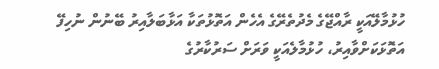ހުޅުމާލޭއަކީ ރާއްޖޭގެ މެދުތެރޭގެ އެހެން އަތޮޅުތަކާ އަޅާބަލާއިރު ބޭނުން ނުހިފޭ އަތޮޅަކަށްވާއިރު، ހުޅުމާލެއަކީ ވަރަށް ސަރުކާރުގެ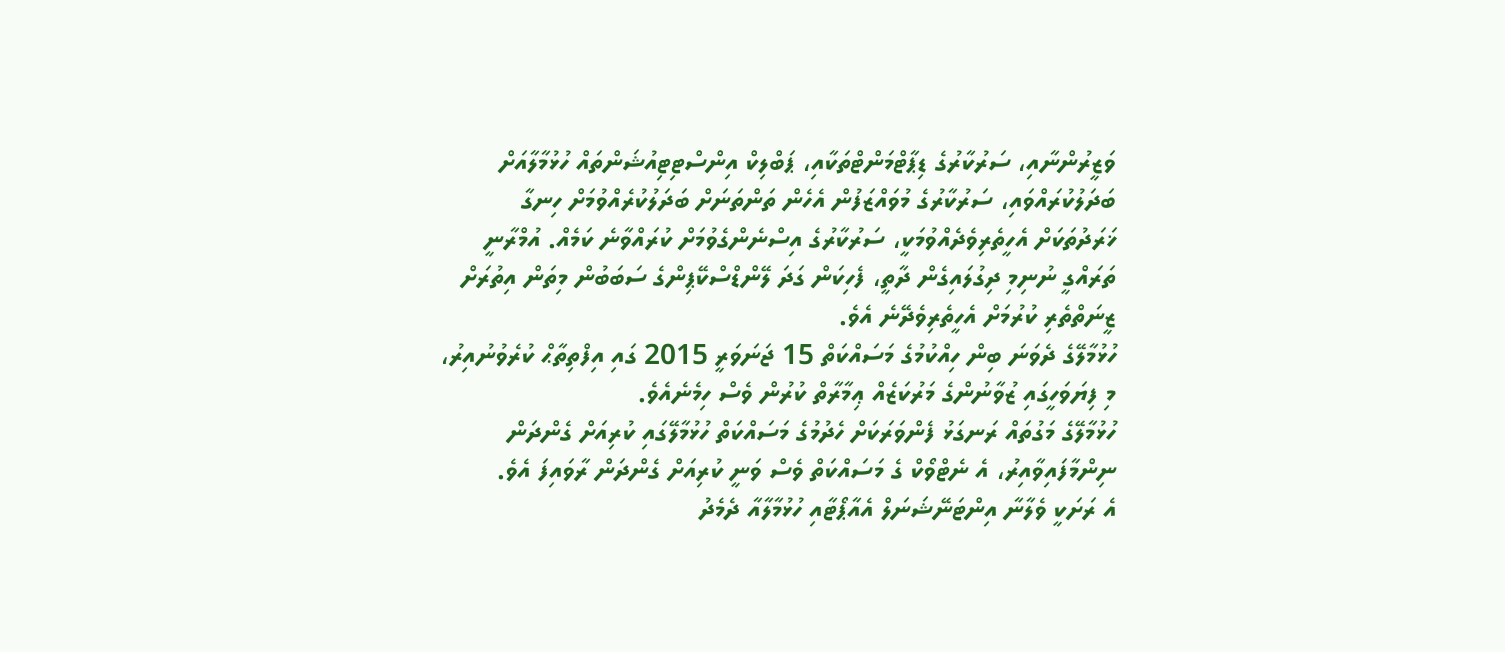ވަޒީރުންނާއި، ސަރުކާރުގެ ޑިޕާޓްމަންޓްތަކާއި، ޕަބްލިކް އިންސްޓިޓިއުޝަންތައް ހުޅުމާލާއަށް ބަދަލުކުރައްވައި، ސަރުކާރުގެ މުވައްޒަފުން އެހެން ތަންތަނަށް ބަދަލުކުރެއްވުމަށް ހިނގާ ޚަރަދުތަކަށް އެހީތެރިވެދެއްވުމަކީ، ސަރުކާރުގެ އިސްނެންގެވުމަށް ކުރައްވާނެ ކަމެއް. އުމްރާނީ ތަރައްގީ ނުނިމި ދިގުލައިގެން ދާތީ، ފެހިކަން ގަދަ ލޭންޑްސްކޭޕިންގެ ސަބަބުން މިތަން އިތުރަށް ޒީނަތްތެރި ކުރުމަށް އެހީތެރިވެދޭނެ އެވެ.
ހުޅުމާލޭގެ ދެވަނަ ބިން ހިއްކުމުގެ މަސައްކަތް 15 ޖަނަވަރީ 2015 ގައި އިފްތިތާޙް ކުރެވުނުއިރު، މި ފިޔަވަހީގައި ޒުވާނުންގެ މަރުކަޒެއް ޢިމާރާތް ކުރުން ވެސް ހިމެނެއެވެ.
ހުޅުމާލޭގެ މަގުތައް ރަނގަޅު ފެންވަރަކަށް ހެދުމުގެ މަސައްކަތް ހުޅުމާލޭގައި ކުރިއަށް ގެންދަން ނިންމާފައިވާއިރު، އެ ނެޓްވޯކް ގެ މަސައްކަތް ވެސް ވަނީ ކުރިއަށް ގެންދަން ރާވައިފަ އެވެ.
އެ ރަށަކީ ވެލާނާ އިންޓަނޭޝަނަލް އެއާޕޯޓާއި ހުޅުމާލާއާ ދެމެދު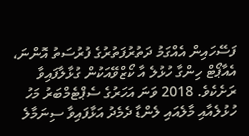ފަސޭހައިން އެއްގަމު ދަތުރުފަތުރުގެ ފުރުސަތު އޮންނަ، އެއާޕޯޓް ހިންގާ ހުޅުލެ އާ ކޯޒްވޭއަކުން ގުޅާލާފައިވާ ރަށެކެވެ. 2018 ވަނަ އަހަރުގެ ސެޕްޓެމްބަރު މަހު ހުޅުލެއާއި މާލެއައި ލެންޑާ ދެމެދު އަޅާފައިވާ ސިނަމާލެ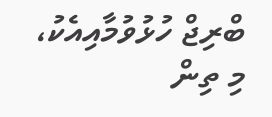ބްރިޖް ހުޅުވުމާއިއެކު، މި ތިން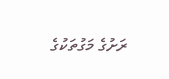ރަށުގެ މަގުތަކުގެ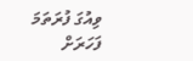ވިއުގަ ފުރަތަމަ ފަހަރަށް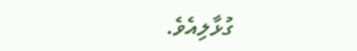ގުޅާލިއެވެ.